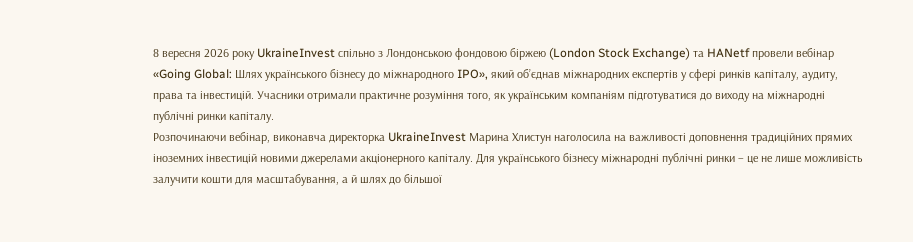8 вересня 2026 року UkraineInvest спільно з Лондонською фондовою біржею (London Stock Exchange) та HANetf провели вебінар «Going Global: Шлях українського бізнесу до міжнародного IPO», який об’єднав міжнародних експертів у сфері ринків капіталу, аудиту, права та інвестицій. Учасники отримали практичне розуміння того, як українським компаніям підготуватися до виходу на міжнародні публічні ринки капіталу.
Розпочинаючи вебінар, виконавча директорка UkraineInvest Марина Хлистун наголосила на важливості доповнення традиційних прямих іноземних інвестицій новими джерелами акціонерного капіталу. Для українського бізнесу міжнародні публічні ринки – це не лише можливість залучити кошти для масштабування, а й шлях до більшої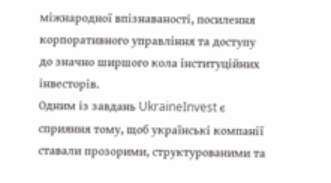міжнародної впізнаваності, посилення корпоративного управління та доступу до значно ширшого кола інституційних інвесторів.
Одним із завдань UkraineInvest є сприяння тому, щоб українські компанії ставали прозорими, структурованими та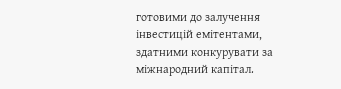готовими до залучення інвестицій емітентами, здатними конкурувати за міжнародний капітал.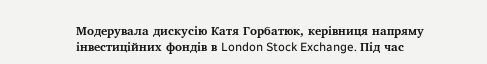Модерувала дискусію Катя Горбатюк, керівниця напряму інвестиційних фондів в London Stock Exchange. Під час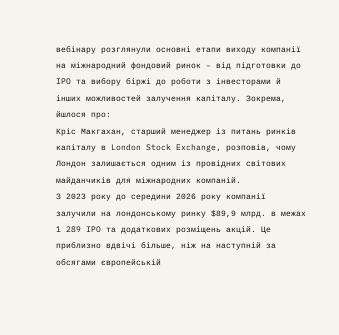вебінару розглянули основні етапи виходу компанії на міжнародний фондовий ринок – від підготовки до IPO та вибору біржі до роботи з інвесторами й інших можливостей залучення капіталу. Зокрема, йшлося про:
Кріс Макгахан, старший менеджер із питань ринків капіталу в London Stock Exchange, розповів, чому Лондон залишається одним із провідних світових майданчиків для міжнародних компаній.
З 2023 року до середини 2026 року компанії залучили на лондонському ринку $89,9 млрд. в межах 1 289 IPO та додаткових розміщень акцій. Це приблизно вдвічі більше, ніж на наступній за обсягами європейській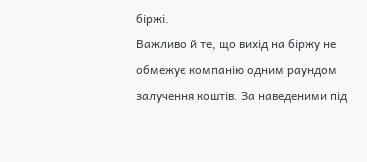біржі.
Важливо й те, що вихід на біржу не обмежує компанію одним раундом залучення коштів. За наведеними під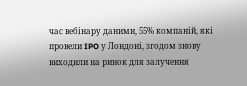час вебінару даними, 55% компаній, які провели IPO у Лондоні, згодом знову виходили на ринок для залучення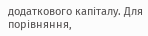додаткового капіталу. Для порівняння,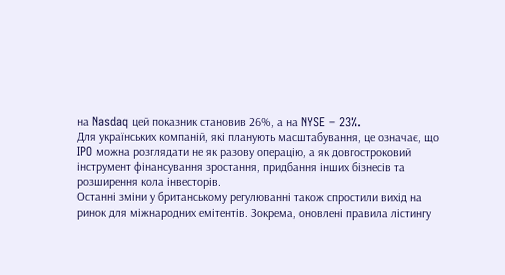на Nasdaq цей показник становив 26%, а на NYSE – 23%.
Для українських компаній, які планують масштабування, це означає, що IPO можна розглядати не як разову операцію, а як довгостроковий інструмент фінансування зростання, придбання інших бізнесів та розширення кола інвесторів.
Останні зміни у британському регулюванні також спростили вихід на ринок для міжнародних емітентів. Зокрема, оновлені правила лістингу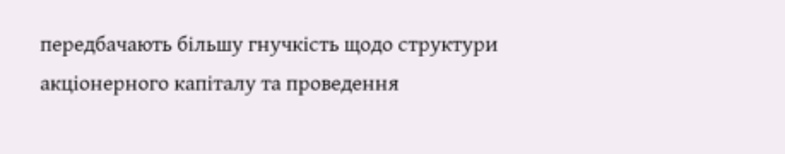передбачають більшу гнучкість щодо структури акціонерного капіталу та проведення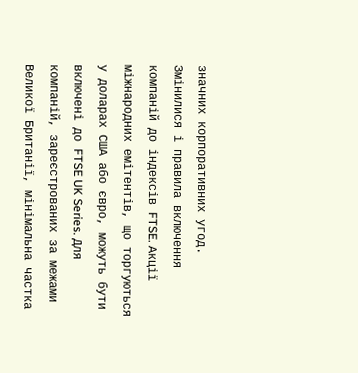значних корпоративних угод.
Змінилися і правила включення компаній до індексів FTSE. Акції міжнародних емітентів, що торгуються у доларах США або євро, можуть бути включені до FTSE UK Series. Для компаній, зареєстрованих за межами Великої Британії, мінімальна частка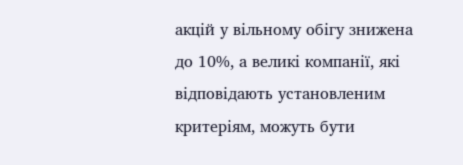акцій у вільному обігу знижена до 10%, а великі компанії, які відповідають установленим критеріям, можуть бути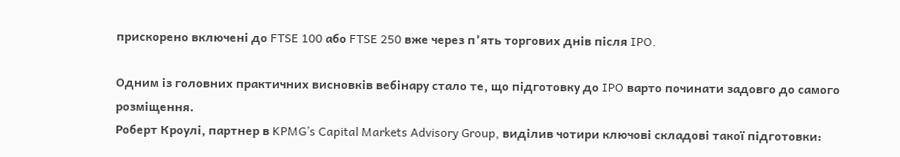прискорено включені до FTSE 100 або FTSE 250 вже через п’ять торгових днів після IPO.

Одним із головних практичних висновків вебінару стало те, що підготовку до IPO варто починати задовго до самого розміщення.
Роберт Кроулі, партнер в KPMG’s Capital Markets Advisory Group, виділив чотири ключові складові такої підготовки: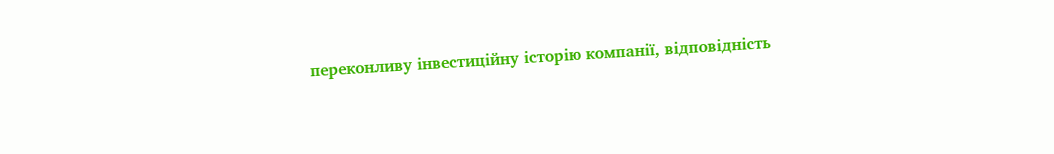переконливу інвестиційну історію компанії, відповідність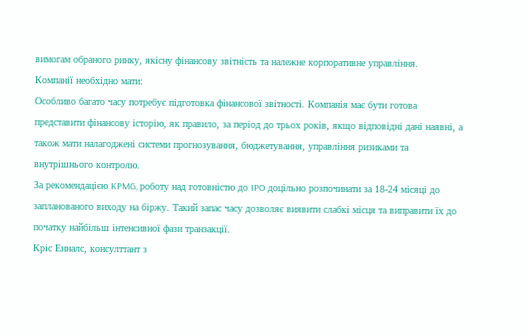вимогам обраного ринку, якісну фінансову звітність та належне корпоративне управління.
Компанії необхідно мати:
Особливо багато часу потребує підготовка фінансової звітності. Компанія має бути готова представити фінансову історію, як правило, за період до трьох років, якщо відповідні дані наявні, а також мати налагоджені системи прогнозування, бюджетування, управління ризиками та внутрішнього контролю.
За рекомендацією KPMG, роботу над готовністю до IPO доцільно розпочинати за 18-24 місяці до запланованого виходу на біржу. Такий запас часу дозволяє виявити слабкі місця та виправити їх до початку найбільш інтенсивної фази транзакції.
Кріс Енналс, консулттант з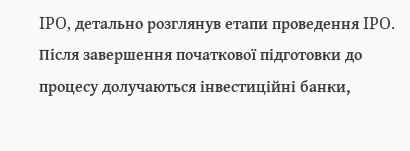IPO, детально розглянув етапи проведення IPO.
Після завершення початкової підготовки до процесу долучаються інвестиційні банки,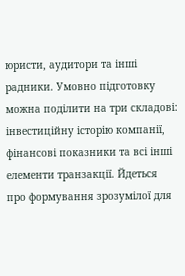юристи, аудитори та інші радники. Умовно підготовку можна поділити на три складові: інвестиційну історію компанії, фінансові показники та всі інші елементи транзакції. Йдеться про формування зрозумілої для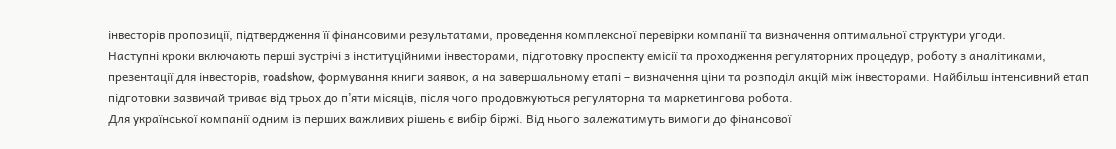інвесторів пропозиції, підтвердження її фінансовими результатами, проведення комплексної перевірки компанії та визначення оптимальної структури угоди.
Наступні кроки включають перші зустрічі з інституційними інвесторами, підготовку проспекту емісії та проходження регуляторних процедур, роботу з аналітиками, презентації для інвесторів, roadshow, формування книги заявок, а на завершальному етапі – визначення ціни та розподіл акцій між інвесторами. Найбільш інтенсивний етап підготовки зазвичай триває від трьох до п’яти місяців, після чого продовжуються регуляторна та маркетингова робота.
Для української компанії одним із перших важливих рішень є вибір біржі. Від нього залежатимуть вимоги до фінансової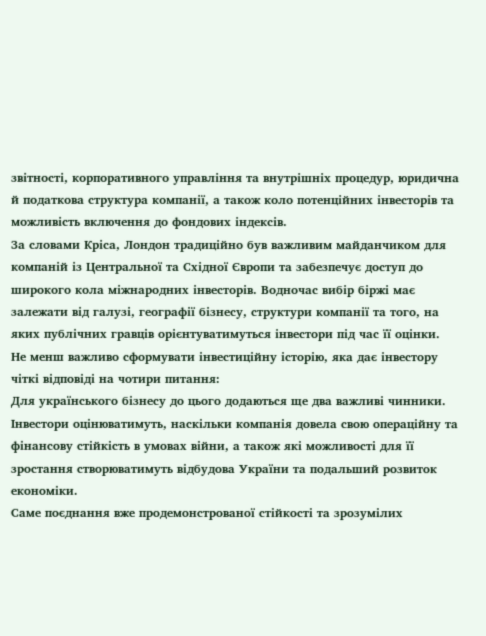звітності, корпоративного управління та внутрішніх процедур, юридична й податкова структура компанії, а також коло потенційних інвесторів та можливість включення до фондових індексів.
За словами Кріса, Лондон традиційно був важливим майданчиком для компаній із Центральної та Східної Європи та забезпечує доступ до широкого кола міжнародних інвесторів. Водночас вибір біржі має залежати від галузі, географії бізнесу, структури компанії та того, на яких публічних гравців орієнтуватимуться інвестори під час її оцінки.
Не менш важливо сформувати інвестиційну історію, яка дає інвестору чіткі відповіді на чотири питання:
Для українського бізнесу до цього додаються ще два важливі чинники. Інвестори оцінюватимуть, наскільки компанія довела свою операційну та фінансову стійкість в умовах війни, а також які можливості для її зростання створюватимуть відбудова України та подальший розвиток економіки.
Саме поєднання вже продемонстрованої стійкості та зрозумілих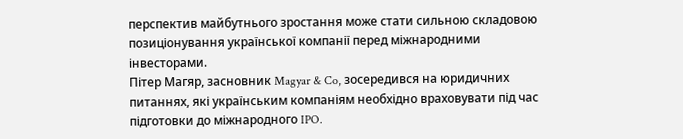перспектив майбутнього зростання може стати сильною складовою позиціонування української компанії перед міжнародними інвесторами.
Пітер Магяр, засновник Magyar & Co, зосередився на юридичних питаннях, які українським компаніям необхідно враховувати під час підготовки до міжнародного IPO.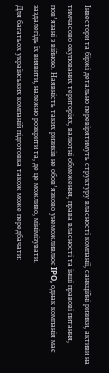Інвестори та біржі детально перевірятимуть структуру власності компанії, санкційні ризики, активи на тимчасово окупованих територіях, валютні обмеження, права власності та інші правові питання, пов’язані з війною. Наявність таких ризиків не обов’язково унеможливлює IPO, однак компанія має заздалегідь їх виявити, належно розкрити та, де це можливо, мінімізувати.
Для багатьох українських компаній підготовка також може передбачати: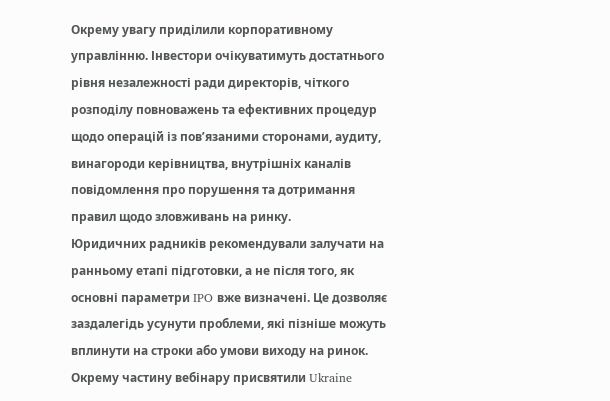Окрему увагу приділили корпоративному управлінню. Інвестори очікуватимуть достатнього рівня незалежності ради директорів, чіткого розподілу повноважень та ефективних процедур щодо операцій із пов’язаними сторонами, аудиту, винагороди керівництва, внутрішніх каналів повідомлення про порушення та дотримання правил щодо зловживань на ринку.
Юридичних радників рекомендували залучати на ранньому етапі підготовки, а не після того, як основні параметри IPO вже визначені. Це дозволяє заздалегідь усунути проблеми, які пізніше можуть вплинути на строки або умови виходу на ринок.
Окрему частину вебінару присвятили Ukraine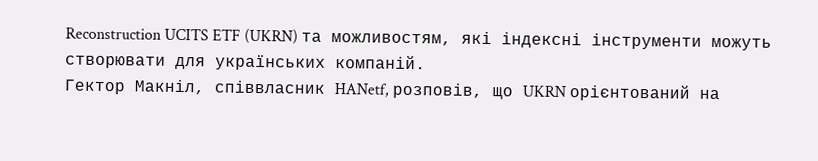Reconstruction UCITS ETF (UKRN) та можливостям, які індексні інструменти можуть створювати для українських компаній.
Гектор Макніл, співвласник HANetf, розповів, що UKRN орієнтований на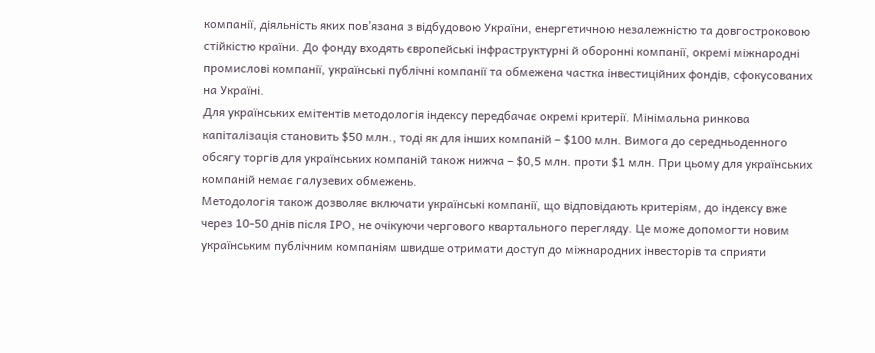компанії, діяльність яких пов’язана з відбудовою України, енергетичною незалежністю та довгостроковою стійкістю країни. До фонду входять європейські інфраструктурні й оборонні компанії, окремі міжнародні промислові компанії, українські публічні компанії та обмежена частка інвестиційних фондів, сфокусованих на Україні.
Для українських емітентів методологія індексу передбачає окремі критерії. Мінімальна ринкова капіталізація становить $50 млн., тоді як для інших компаній – $100 млн. Вимога до середньоденного обсягу торгів для українських компаній також нижча – $0,5 млн. проти $1 млн. При цьому для українських компаній немає галузевих обмежень.
Методологія також дозволяє включати українські компанії, що відповідають критеріям, до індексу вже через 10-50 днів після IPO, не очікуючи чергового квартального перегляду. Це може допомогти новим українським публічним компаніям швидше отримати доступ до міжнародних інвесторів та сприяти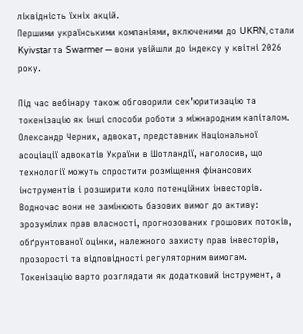ліквідність їхніх акцій.
Першими українськими компаніями, включеними до UKRN, стали Kyivstar та Swarmer — вони увійшли до індексу у квітні 2026 року.

Під час вебінару також обговорили сек’юритизацію та токенізацію як інші способи роботи з міжнародним капіталом.
Олександр Черних, адвокат, представник Національної асоціації адвокатів України в Шотландії, наголосив, що технології можуть спростити розміщення фінансових інструментів і розширити коло потенційних інвесторів. Водночас вони не замінюють базових вимог до активу: зрозумілих прав власності, прогнозованих грошових потоків, обґрунтованої оцінки, належного захисту прав інвесторів, прозорості та відповідності регуляторним вимогам.
Токенізацію варто розглядати як додатковий інструмент, а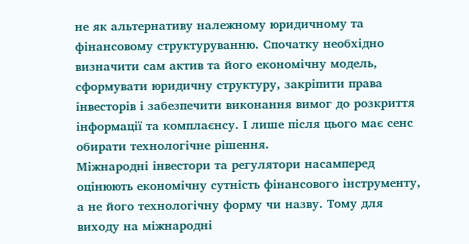не як альтернативу належному юридичному та фінансовому структуруванню. Спочатку необхідно визначити сам актив та його економічну модель, сформувати юридичну структуру, закріпити права інвесторів і забезпечити виконання вимог до розкриття інформації та комплаєнсу. І лише після цього має сенс обирати технологічне рішення.
Міжнародні інвестори та регулятори насамперед оцінюють економічну сутність фінансового інструменту, а не його технологічну форму чи назву. Тому для виходу на міжнародні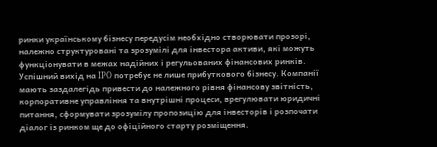ринки українському бізнесу передусім необхідно створювати прозорі, належно структуровані та зрозумілі для інвестора активи, які можуть функціонувати в межах надійних і регульованих фінансових ринків.
Успішний вихід на IPO потребує не лише прибуткового бізнесу. Компанії мають заздалегідь привести до належного рівня фінансову звітність, корпоративне управління та внутрішні процеси, врегулювати юридичні питання, сформувати зрозумілу пропозицію для інвесторів і розпочати діалог із ринком ще до офіційного старту розміщення.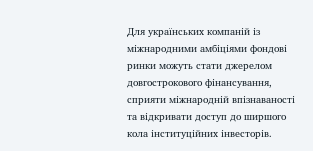Для українських компаній із міжнародними амбіціями фондові ринки можуть стати джерелом довгострокового фінансування, сприяти міжнародній впізнаваності та відкривати доступ до ширшого кола інституційних інвесторів.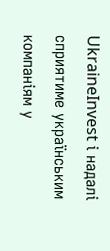UkraineInvest і надалі сприятиме українським компаніям у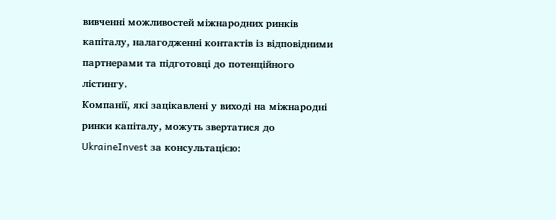вивченні можливостей міжнародних ринків капіталу, налагодженні контактів із відповідними партнерами та підготовці до потенційного лістингу.
Компанії, які зацікавлені у виході на міжнародні ринки капіталу, можуть звертатися до UkraineInvest за консультацією: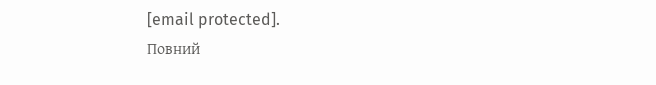[email protected].
Повний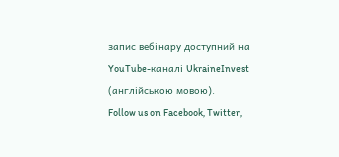запис вебінару доступний на YouTube-каналі UkraineInvest (англійською мовою).
Follow us on Facebook, Twitter,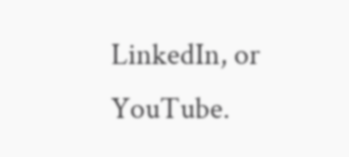LinkedIn, or YouTube.